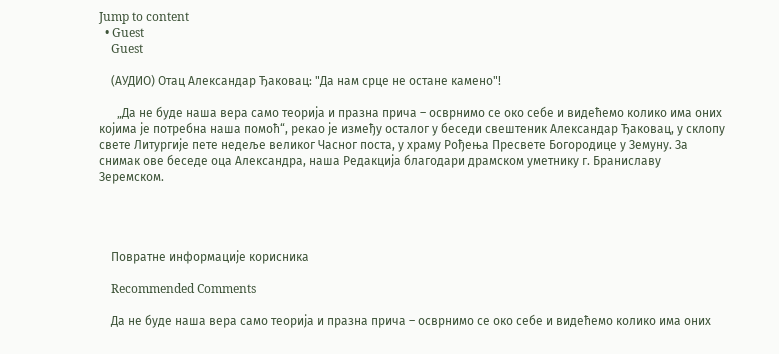Jump to content
  • Guest
    Guest

    (АУДИО) Отац Александар Ђаковац: "Да нам срце не остане камено"!

      „Да не буде наша вера само теорија и празна прича – осврнимо се око себе и видећемо колико има оних којима је потребна наша помоћ“, рекао је између осталог у беседи свештеник Александар Ђаковац, у склопу свете Литургије пете недеље великог Часног поста, у храму Рођења Пресвете Богородице у Земуну. За снимак ове беседе оца Александра, наша Редакција благодари драмском уметнику г. Браниславу Зеремском.




    Повратне информације корисника

    Recommended Comments

    Да не буде наша вера само теорија и празна прича – осврнимо се око себе и видећемо колико има оних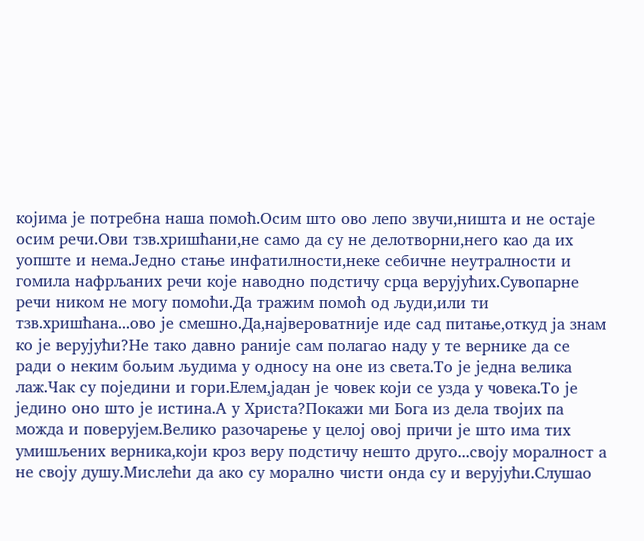којима је потребна наша помоћ.Осим што ово лепо звучи,ништа и не остаје осим речи.Ови тзв.хришћани,не само да су не делотворни,него као да их уопште и нема.Једно стање инфатилности,неке себичне неутралности и гомила нафрљаних речи које наводно подстичу срца верујућих.Сувопарне речи ником не могу помоћи.Да тражим помоћ од људи,или ти тзв.хришћана...ово је смешно.Да,највероватније иде сад питање,откуд ја знам ко је верујући?Не тако давно раније сам полагао наду у те вернике да се ради о неким бољим људима у односу на оне из света.То је једна велика лаж.Чак су поједини и гори.Елем,јадан је човек који се узда у човека.То је једино оно што је истина.А у Христа?Покажи ми Бога из дела твојих па можда и поверујем.Велико разочарење у целој овој причи је што има тих умишљених верника,који кроз веру подстичу нешто друго...своју моралност а не своју душу.Мислећи да ако су морално чисти онда су и верујући.Слушао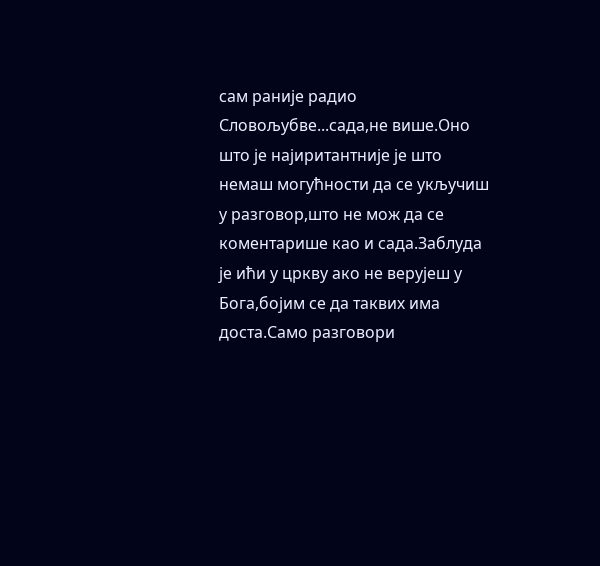сам раније радио Словољубве...сада,не више.Оно што је најиритантније је што немаш могућности да се укључиш у разговор,што не мож да се коментарише као и сада.Заблуда је ићи у цркву ако не верујеш у Бога,бојим се да таквих има доста.Само разговори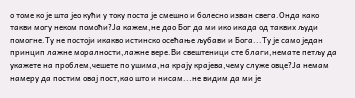о томе ко је шта јео кући у току поста је смешно и болесно изван свега.Онда како такви могу неком помоћи?Ја кажем,не дао Бог да ми ико икада од таквих људи помогне.Ту не постоји икакво истинско осећање љубави и Бога...Ту је само један принцип лажне моралности,лажне вере.Ви свештеници сте благи,немате петљу да укажете на проблем,чешете по ушима,на крају крајева,чему служе овце?Ја немам намеру да постим овај пост,као што и нисам...не видим да ми је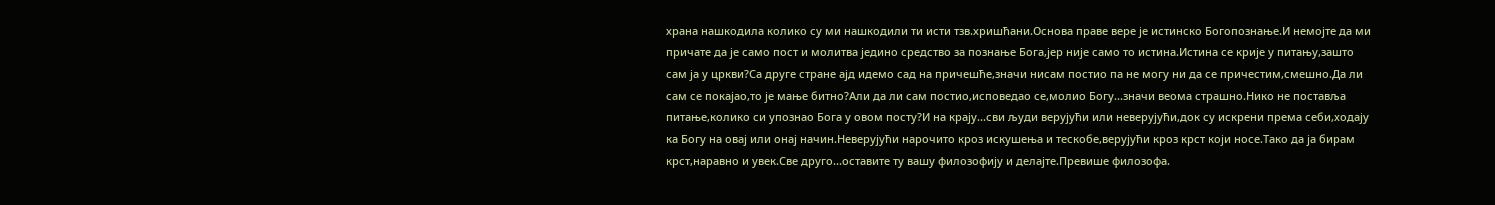храна нашкодила колико су ми нашкодили ти исти тзв.хришћани.Основа праве вере је истинско Богопознање.И немојте да ми причате да је само пост и молитва једино средство за познање Бога,јер није само то истина.Истина се крије у питању,зашто сам ја у цркви?Са друге стране ајд идемо сад на причешће,значи нисам постио па не могу ни да се причестим,смешно.Да ли сам се покајао,то је мање битно?Али да ли сам постио,исповедао се,молио Богу...значи веома страшно.Нико не поставља питање,колико си упознао Бога у овом посту?И на крају...сви људи верујући или неверујући,док су искрени према себи,ходају ка Богу на овај или онај начин.Неверујући нарочито кроз искушења и тескобе,верујући кроз крст који носе.Тако да ја бирам крст,наравно и увек.Све друго...оставите ту вашу филозофију и делајте.Превише филозофа.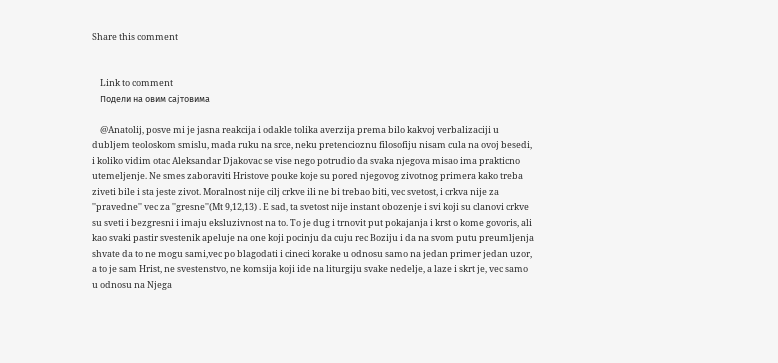Share this comment


    Link to comment
    Подели на овим сајтовима

    @Anatolij, posve mi je jasna reakcija i odakle tolika averzija prema bilo kakvoj verbalizaciji u dubljem teoloskom smislu, mada ruku na srce, neku pretencioznu filosofiju nisam cula na ovoj besedi, i koliko vidim otac Aleksandar Djakovac se vise nego potrudio da svaka njegova misao ima prakticno utemeljenje. Ne smes zaboraviti Hristove pouke koje su pored njegovog zivotnog primera kako treba ziveti bile i sta jeste zivot. Moralnost nije cilj crkve ili ne bi trebao biti, vec svetost, i crkva nije za ''pravedne'' vec za ''gresne''(Mt 9,12,13) . E sad, ta svetost nije instant obozenje i svi koji su clanovi crkve su sveti i bezgresni i imaju eksluzivnost na to. To je dug i trnovit put pokajanja i krst o kome govoris, ali kao svaki pastir svestenik apeluje na one koji pocinju da cuju rec Boziju i da na svom putu preumljenja shvate da to ne mogu sami,vec po blagodati i cineci korake u odnosu samo na jedan primer jedan uzor, a to je sam Hrist, ne svestenstvo, ne komsija koji ide na liturgiju svake nedelje, a laze i skrt je, vec samo u odnosu na Njega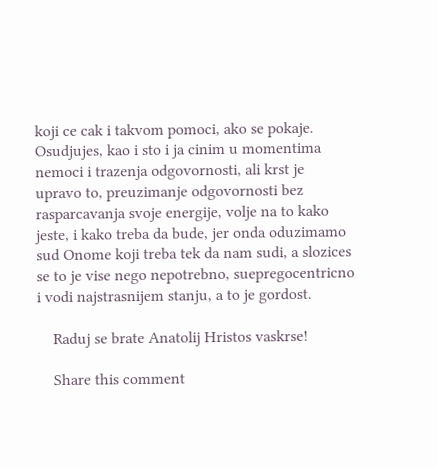koji ce cak i takvom pomoci, ako se pokaje. Osudjujes, kao i sto i ja cinim u momentima nemoci i trazenja odgovornosti, ali krst je upravo to, preuzimanje odgovornosti bez rasparcavanja svoje energije, volje na to kako jeste, i kako treba da bude, jer onda oduzimamo sud Onome koji treba tek da nam sudi, a slozices se to je vise nego nepotrebno, suepregocentricno i vodi najstrasnijem stanju, a to je gordost.

    Raduj se brate Anatolij Hristos vaskrse!

    Share this comment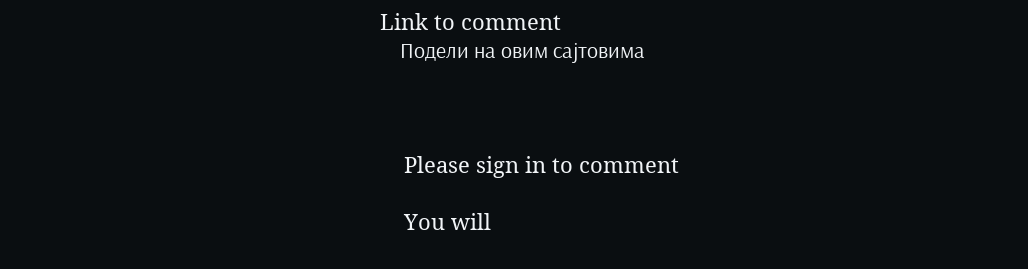Link to comment
    Подели на овим сајтовима



    Please sign in to comment

    You will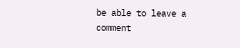be able to leave a comment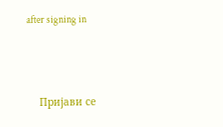after signing in



    Пријави се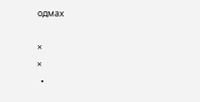одмах

×
×
  •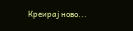Креирај ново...